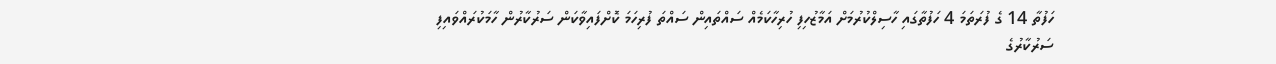ހަފުތާ 14 ގެ ފުރަތަމަ 4 ހަފުތާގައި ހާސިލްކުރުމަށް އަމާޒުހިފި ހުރިހާކަމެއް ސައްތައިން ސައްތަ ފުރިހަމަ ކޮށްފައިވާކަން ސަރުކާރުން ހާމަކުރައްވައިފި
ސަރުކާރުގެ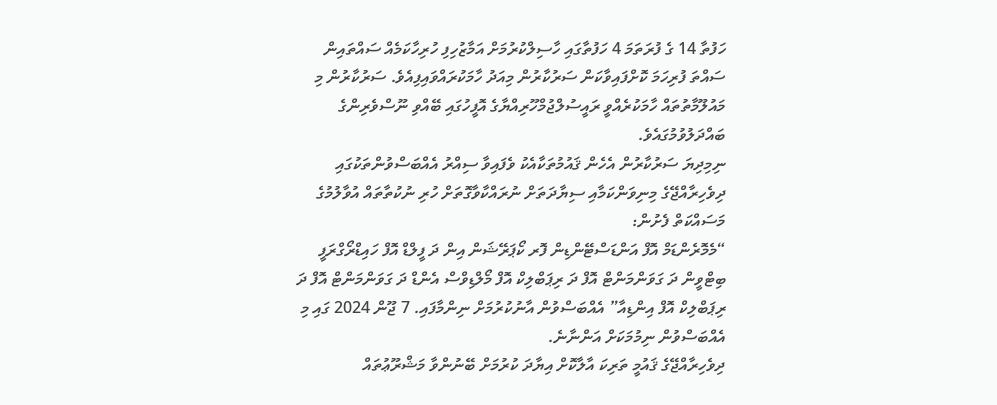ހަފުތާ 14 ގެ ފުރަތަމަ 4 ހަފުތާގައި ހާސިލްކުރުމަށް އަމާޒުހިފި ހުރިހާކަމެއް ސައްތައިން ސައްތަ ފުރިހަމަ ކޮށްފައިވާކަން ސަރުކާރުން މިއަދު ހާމަކުރައްވައިފިއެވެ. ސަރުކާރުން މި މައުލޫމާތުތައް ހާމަކުރެއްވީ ރައީސުލްޖުމްހޫރިއްޔާގެ އޮފީހުގައި ބޭއްވި ނޫސްވެރިންގެ ބައްދަލުވުމުގައެވެ.
ނިމިދިޔަ ސަރުކާރުން އެހެން ޤައުމުތަކާއެކު ވެފައިވާ ސިއްރު އެއްބަސްވުންތަކުގައި ދިވެހިރާއްޖޭގެ މިނިވަންކަމާއި ސިޔާދަތަށް ނުރައްކާވާގޮތަށް ހުރި ނުކުތާތައް އުވާލުމުގެ މަސައްކަތް ފެށުން:
“މެމޮރެންޑަމް އޮފް އަންޑަސްޓޭންޑިން ފޮރ ކޯޕަރޭޝަން އިން ދަ ފީލްޑް އޮފް ހައިޑްރޯގްރަފީ ބިޓްވީން ދަ ގަވަންމަންޓް އޮފް ދަ ރިޕަބްލިކް އޮފް މޯލްޑިވްސް އެންޑް ދަ ގަވަންމަންޓް އޮފް ދަ ރިޕަބްލިކް އޮފް އިންޑިއާ” އެއްބަސްވުން އާނުކުރުމަށް ނިންމާފައި. 7 ޖޫން 2024 ގައި މި އެއްބަސްވުން ނިމުމަކަށް އަންނާނެ.
ދިވެހިރާއްޖޭގެ ޤައުމީ ތަރިކަ އާލާކޮށް އިޔާދަ ކުރުމަށް ބޭނުންވާ މަޝްރޫޢުތައް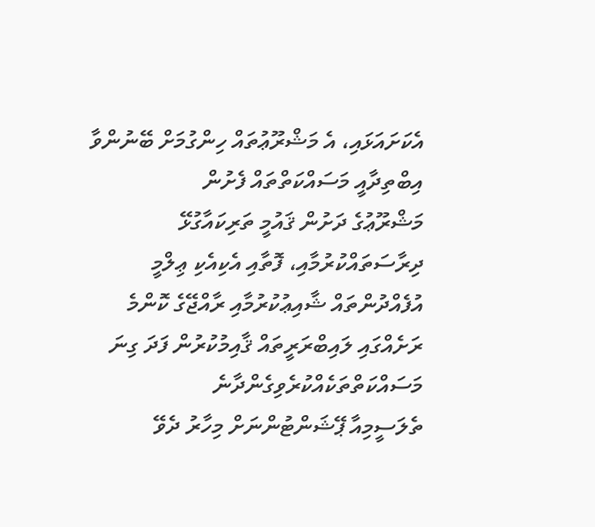އެކަށައަޅައި، އެ މަޝްރޫޢުތައް ހިންގުމަށް ބޭނުންވާ އިބްތިދާއީ މަސައްކަތްތައް ފެށުން
މަޝްރޫޢުގެ ދަށުން ޤައުމީ ތަރިކައާގުޅޭ ދިރާސަތައްކުރުމާއި، ފޮތާއި އެކިއެކި ޢިލްމީ އުފެއްދުންތައް ޝާއިޢުކުރުމާއި ރާއްޖޭގެ ކޮންމެ ރަށެއްގައި ލައިބްރަރީތައް ޤާއިމުކުރުން ފަދަ ގިނަ މަސައްކަތްތަކެއްކުރެވިގެންދާނެ
ތެލަސީމިއާ ޕޭޝަންޓުންނަށް މިހާރު ދެވޭ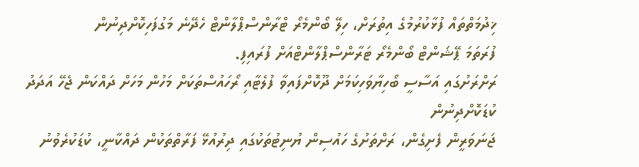ޚިދުމަތްތައް ފުޅާކުރުމުގެ އިތުރަށް، ހިލޭ ބޯންމެރޯ ޓްރާންސްޕްލާންޓް ހެދޭނެ މަގުފަހިކޮށްދިނުން
ފުރަތަމަ ޕޭޝަންޓް ބޯންމެރޯ ޓަރާންސްޕްލާންޓްއަށް ފުރައިފި.
ރަށްރަށުގައި އަސާސީ ބޯހިޔާވަހިކަމަށް ދޫކޮށްފައިވާ ފުލެޓާއި ރޯހައުސްތަކަށް މަހުން މަހަށް ދައްކަން ޖެހޭ އަދަދު ކުޑަކޮށްދިނުން
ޖަނަވަރީން ފެށިގެން، ރަށްތަށުގެ ހައުސިން ޔުނިޓުތަކުގައި ދިރުއުޅޭ ފަރާތްތަކުން ދައްކާނީ، ކުޑަކުރެވުނު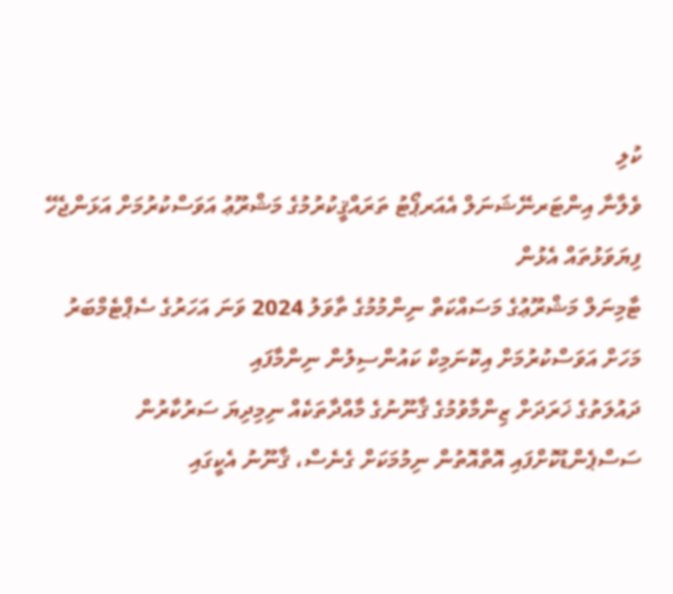ކުލި
ވެލާނާ އިންޓަރނޭޝަނަލް އެއަރޕޯޓު ތަރައްޤީކުރުމުގެ މަޝްރޫޢު އަވަސްކުރުމަށް އަޅަންޖެހޭ ފިޔަވަޅުތައް އެޅުން
ޓާމިނަލް މަޝްރޫޢުގެ މަސައްކަތް ނިންމުމުގެ ތާވަލު 2024 ވަނަ އަހަރުގެ ސެޕްޓެމްބަރު މަހަށް އަވަސްކުރުމަށް އިކޮނަމިކް ކައުންސިލުން ނިންމާފައި
ދައުލަތުގެ ޚަރަދަށް ޒިންމާވުމުގެ ޤާނޫނުގެ މާއްދާތަކެއް ނިމިދިޔަ ސަރުކާރުން ސަސްޕެންޑުކޮށްފައި އޮތްއޮތުން ނިމުމަކަށް ގެނެސް، ޤާނޫނު އެކީގައި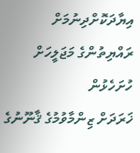އިޔާދަކޮށްދިނުމަށް ރައްޔިތުންގެ މަޖަލީހަށް ހުށަހެޅުން
ޚަރަދަށް ޒިންމާވުމުގެ ޤާނޫނުގެ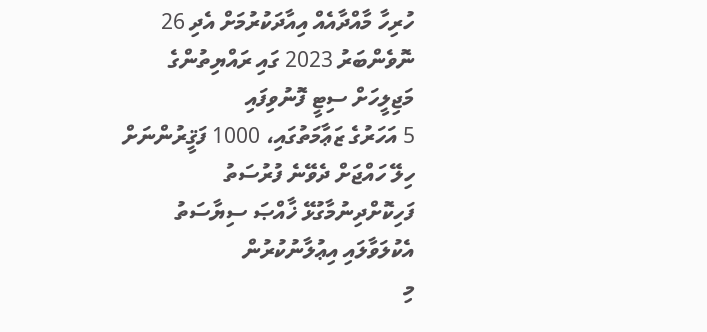ހުރިހާ މާއްދާއެއް އިއާދަކުރުމަށް އެދި 26 ނޮވެންބަރު 2023 ގައި ރައްޔިތުންގެ މަޖިލީހަށް ސިޓީ ފޮނުވިފައި
5 އަހަރުގެ ޒަޢާމަތުގައި، 1000 ފަޤީރުންނަށް ހިލޭ ހައްޖަށް ދެވޭނެ ފުރުސަތު ފަހިކޮށްދިނުމާގުޅޭ ޚާއްޞަ ސިޔާސަތު އެކުލަވާލައި އިޢުލާނުކުރުން
މި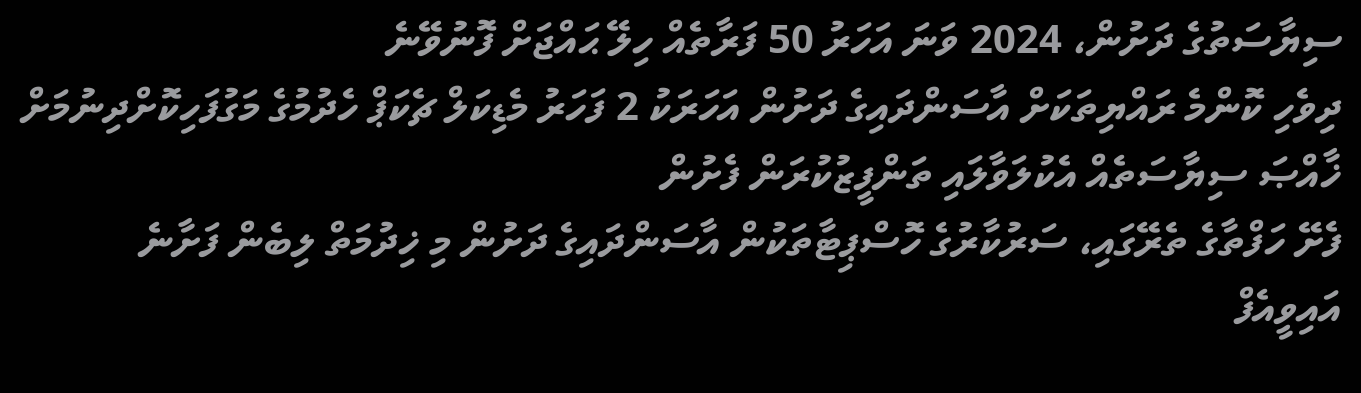ސިޔާސަތުގެ ދަށުން، 2024 ވަނަ އަހަރު 50 ފަރާތެއް ހިލޭ ޙައްޖަށް ފޮނުވޭނެ
ދިވެހި ކޮންމެ ރައްޔިތަކަށް އާސަންދައިގެ ދަށުން އަހަރަކު 2 ފަހަރު މެޑިކަލް ޗެކަޕް ހެދުމުގެ މަގުފަހިކޮށްދިނުމަށް ޚާއްޞަ ސިޔާސަތެއް އެކުލަވާލައި ތަންފީޒުކުރަން ފެށުން
ފެށޭ ހަފްތާގެ ތެރޭގައި، ސަރުކާރުގެ ހޮސްޕިޓާތަކުން އާސަންދައިގެ ދަށުން މި ޚިދުމަތް ލިބެން ފަށާނެ
އައިވީއެފް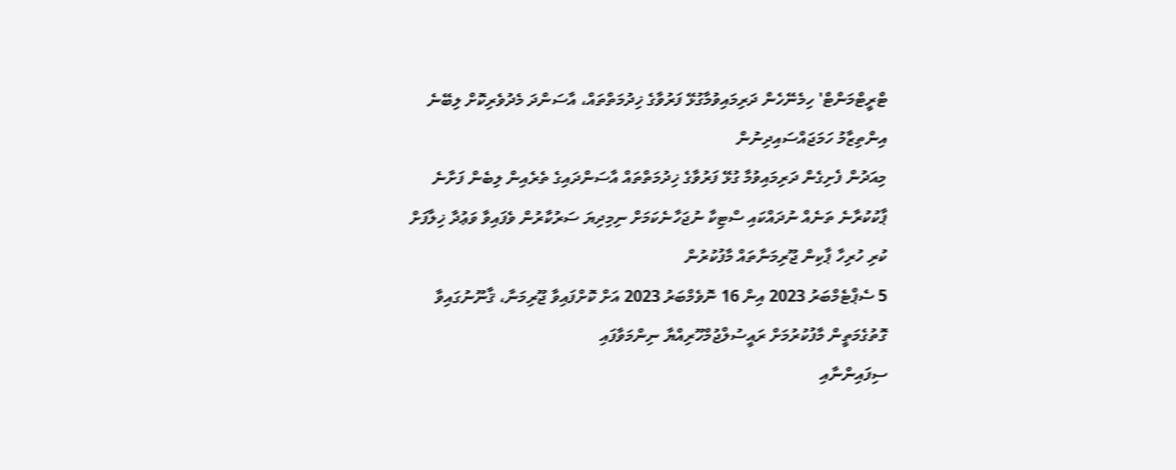ޓްރީޓްމަންޓް' ހިމެނޭހެން ދަރިމައިވުމާގުޅޭ ފަރުވާގެ ޚިދުމަތްތައް، އާސަންދަ މެދުވެރިކޮށް ލިބޭނެ އިންތިޒާމު ހަމަޖައްސައިދިނުން
މިއަދުން ފެށިގެން ދަރިމައިވުމާ ގުޅޭ ފަރުވާގެ ޚިދުމަތްތައް އާސަންދައިގެ ތެރެއިން ލިބެން ފަށާނެ
ޕާކުކުރާނެ ތަނެއް ނުދައްކައި ސްޓިކާ ނުޖަހާނެކަމަށް ނިމިދިޔަ ސަރުކާރުން ވެފައިވާ ވަޢުދާ ޚިލާފަށް ކުރި ހުރިހާ ޕާކިން ޖޫރިމަނާތައް މާފުކުރުން
5 ސެޕްޓެމްބަރު 2023 އިން 16 ނޮވެމްބަރު 2023 އަށް ކޮށްފައިވާ ޖޫރިމަނާ، ޤާނޫނުގައިވާ ގޮތުގެމަތީން މާފުކުރުމަށް ރައީސުލްޖުމްހޫރިއްޔާ ނިންމަވާފައި
ސިފައިންނާއި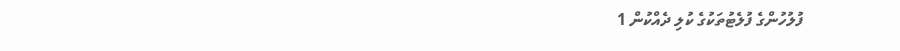ފުލުހުންގެ ފުލެޓުތަކުގެ ކުލި ދެއްކުން 1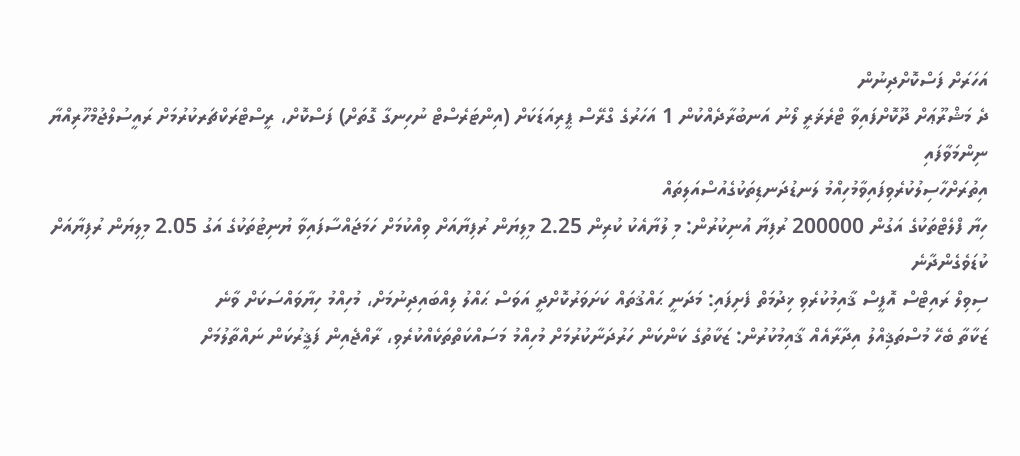އަހަރަށް ފަސްކޮށްދިނުން
ދެ މަޝްރޫޢަށް ދޫކޮށްފައިވާ ޓްރެޜަރީ ލޯނު އަނބުރާދެއްކުން 1 އަހަރުގެ ގްރޭސް ޕީރިއަޑަކަށް (އިންޓަރެސްޓް ނުހިނގާ ގޮތަށް) ފަސްކޮށް، ރީސްޓްރަކްޗަރކުރުމަށް ރައީސުލްޖުމްހޫރިއްޔާ ނިންމަވާފައި
އިތުރަށްހާސިލުކުރެވިފައިވާމުހިއްމު ލަނޑުދަނޑިތަކުގެއުސްއަލިތައް
ހިޔާ ފްލެޓްތަކުގެ އަގުން 200000 ރުފިޔާ އުނިކުރުން: މި ލުޔާއެކު ކުރިން 2.25 މިލިޔަން ރުފިޔާއަށް ވިއްކުމަށް ހަމަޖައްސާފައިވާ ޔުނިޓުތަކުގެ އަގު 2.05 މިލިޔަން ރުފިޔާއަށް ކުޑަވެގެންދާނެ
ސިވިލް ރައިޓްސް އޮފީސް ޤާއިމުކުރެވި ޚިދުމަތް ފެށިފައި: މަދަނީ ޙައްޤުތައް ކަށަވަރުކޮށްދީ އަވަސް ޙައްލު ލިއްބައިދިނުމަށް، މުހިއްމު ހިޔާވައްސަކަށް ވާނެ
ޒަކާތާ ބެހޭ މުސްތަޤިއްލު އިދާރާއެއް ޤާއިމުކުރުން: ޒަކާތުގެ ކަންކަން ހަރުދަނާކުރުމަށް މުހިއްމު މަސައްކަތްތަކެއްކުރެވި، ރާއްޖެއިން ފަޤީރުކަން ނައްތާލުމަށް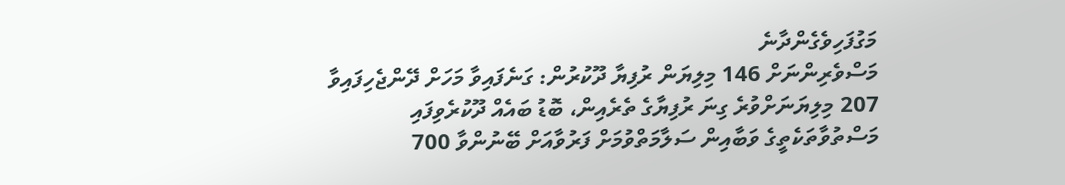މަގުފަހިވެގެންދާނެ
މަސްވެރިންނަށް 146 މިލިޔަން ރުފިޔާ ދޫކުރުން: ގަނެފައިވާ މަހަށް ދޭންޖެހިފައިވާ 207 މިލިޔަނަށްވުރެ ގިނަ ރުފިޔާގެ ތެރެއިން، ބޮޑު ބައެއް ދޫކުރެވިފައި
މަސްތުވާތަކެތީގެ ވަބާއިން ސަލާމަތްވުމަށް ފަރުވާއަށް ބޭނުންވާ 700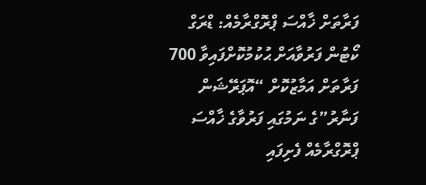ފަރާތަށް ޚާއްސަ ޕްރޮގްރާމެއް: ޑްރަގް ކޯޓުން ފަރުވާއަށް ޙުކުމުކޮށްފައިވާ 700 ފަރާތަށް އަމާޒުކޮށް “އޮޕަރޭޝަން ފަނާރު”ގެ ނަމުގައި ފަރުވާގެ ޚާއްސަ ޕްރޮގްރާމެއް ފެށިފައި